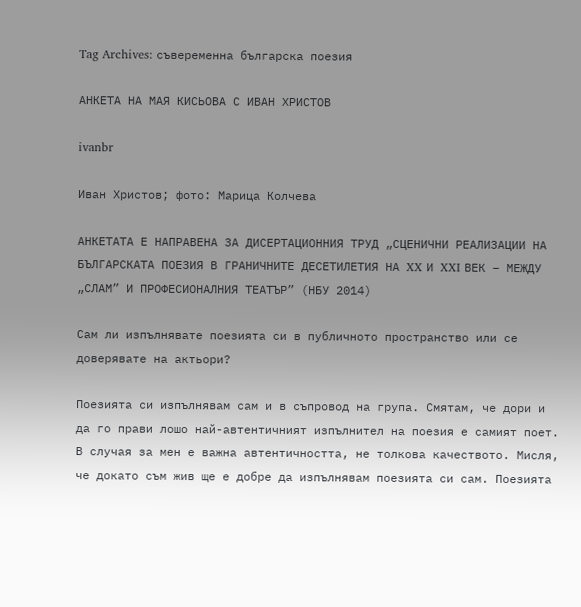Tag Archives: съвеременна българска поезия

АНКЕТА НА МАЯ КИСЬОВА С ИВАН ХРИСТОВ

ivanbr

Иван Христов; фото: Марица Колчева

АНКЕТАТА Е НАПРАВЕНА ЗА ДИСЕРТАЦИОННИЯ ТРУД „СЦЕНИЧНИ РЕАЛИЗАЦИИ НА БЪЛГАРСКАТА ПОЕЗИЯ В ГРАНИЧНИТЕ ДЕСЕТИЛЕТИЯ НА XX И XXI ВЕК – МЕЖДУ „СЛАМ” И ПРОФЕСИОНАЛНИЯ ТЕАТЪР” (НБУ 2014)

Сам ли изпълнявате поезията си в публичното пространство или се доверявате на актьори?

Поезията си изпълнявам сам и в съпровод на група. Смятам, че дори и да го прави лошо най-автентичният изпълнител на поезия е самият поет. В случая за мен е важна автентичността, не толкова качеството. Мисля, че докато съм жив ще е добре да изпълнявам поезията си сам. Поезията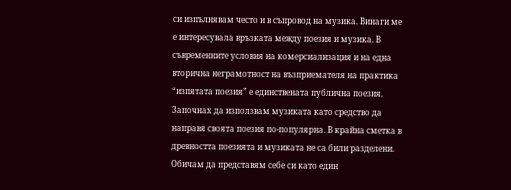си изпълнявам често и в съпровод на музика. Винаги ме е интересувала връзката между поезия и музика. В съвременните условия на комерсиализация и на една вторична неграмотност на възприемателя на практика “изпятата поезия” е единствената публична поезия. Започнах да използвам музиката като средство да направя своята поезия по-популярна. В крайна сметка в древността поезията и музиката не са били разделени. Обичам да представям себе си като един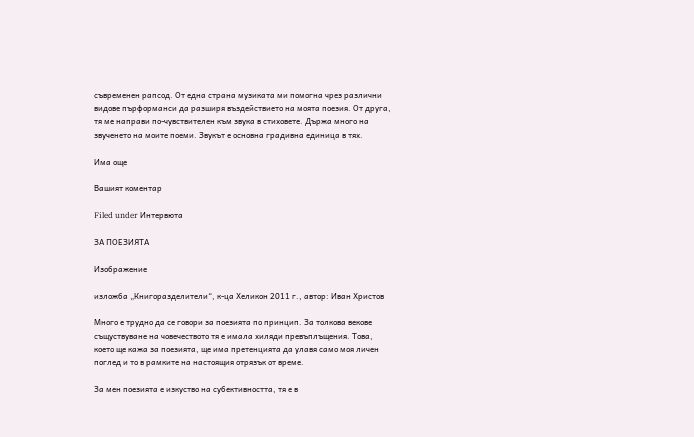съвременен рапсод. От една страна музиката ми помогна чрез различни видове пърформанси да разширя въздействието на моята поезия. От друга, тя ме направи по-чувствителен към звука в стиховете. Държа много на звученето на моите поеми. Звукът е основна градивна единица в тях.

Има още

Вашият коментар

Filed under Интервюта

ЗА ПОЕЗИЯТА

Изображение

изложба „Книгоразделители“, к-ца Хеликон 2011 г., автор: Иван Христов

Много е трудно да се говори за поезията по принцип. За толкова векове същуствуване на човечеството тя е имала хиляди превъплъщения. Това, което ще кажа за поезията, ще има претенцията да улавя само моя личен поглед и то в рамките на настоящия отрязък от време.

За мен поезията е изкуство на субективността, тя е в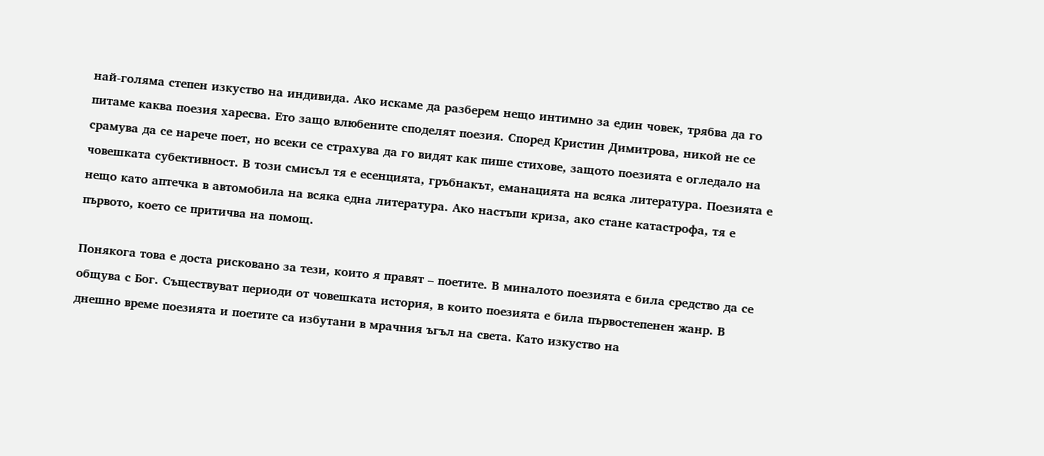най-голяма степен изкуство на индивида. Ако искаме да разберем нещо интимно за един човек, трябва да го питаме каква поезия харесва. Ето защо влюбените споделят поезия. Според Кристин Димитрова, никой не се срамува да се нарече поет, но всеки се страхува да го видят как пише стихове, защото поезията е огледало на човешката субективност. В този смисъл тя е есенцията, гръбнакът, еманацията на всяка литература. Поезията е нещо като аптечка в автомобила на всяка една литература. Ако настъпи криза, ако стане катастрофа, тя е първото, което се притичва на помощ.

Понякога това е доста рисковано за тези, които я правят – поетите. В миналото поезията е била средство да се общува с Бог. Съществуват периоди от човешката история, в които поезията е била първостепенен жанр. В днешно време поезията и поетите са избутани в мрачния ъгъл на света. Като изкуство на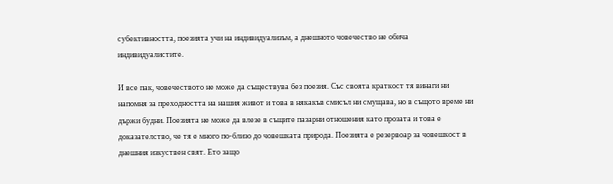субективността, поезията учи на индивидуализъм, а днешното човечество не обича индивидуалистите.

И все пак, човечеството не може да съществува без поезия. Със своята краткост тя винаги ни напомня за преходността на нашия живот и това в някакъв смисъл ни смущава, но в същото време ни държи будни. Поезията не може да влезе в същите пазарни отношения като прозата и това е доказателство, че тя е много по-близо до човешката природа. Поезията е резервоар за човешкост в днешния изкуствен свят. Ето защо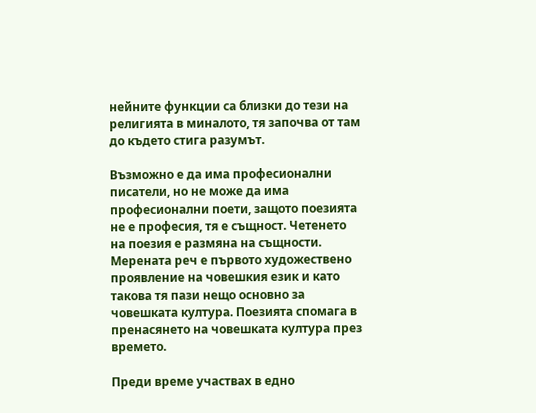нейните функции са близки до тези на религията в миналото, тя започва от там до където стига разумът.

Възможно е да има професионални писатели, но не може да има професионални поети, защото поезията не е професия, тя е същност. Четенето на поезия е размяна на същности. Мерената реч е първото художествено проявление на човешкия език и като такова тя пази нещо основно за човешката култура. Поезията спомага в пренасянето на човешката култура през времето.

Преди време участвах в едно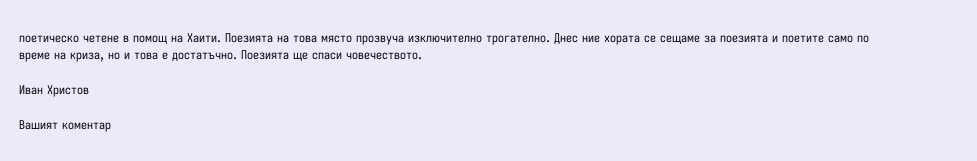поетическо четене в помощ на Хаити. Поезията на това място прозвуча изключително трогателно. Днес ние хората се сещаме за поезията и поетите само по време на криза, но и това е достатъчно. Поезията ще спаси човечеството.

Иван Христов

Вашият коментар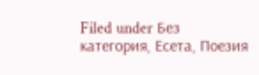Filed under Без категория, Есета, Поезия